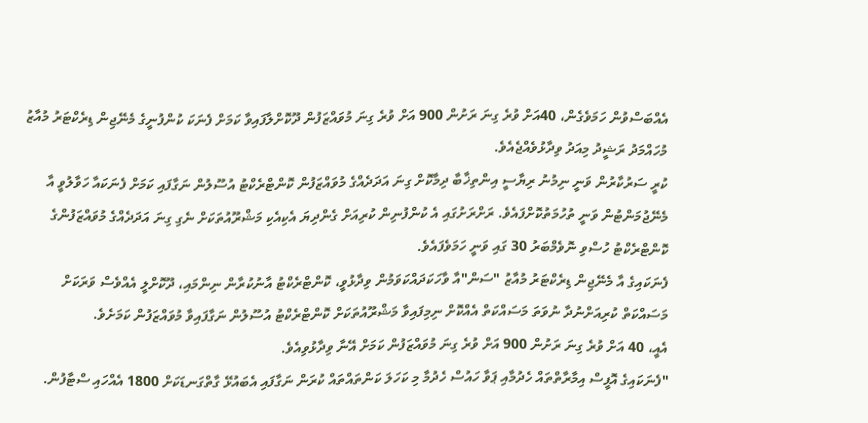އެއްބަސްވުން ހަމަވެގެން، 40އަށް ވުރެ ގިނަ ރަށުން 900 އަށް ވުރެ ގިނަ މުވައްޒަފުން ދޫކޮށްލާފައިވާ ކަމަށް ފެނަކަ ކުންފުނީގެ މެނޭޖިން ޑިރެކްޓަރު މުއާޒު މުހައްމަދު ރަޝީދު މިއަދު ވިދާޅުވެއްޖެއެވެ.
ކުރީ ސަރުކާރުން ވަނީ ނިމުނު ރިޔާސީ އިންތިޚާބާ ދިމާކޮށް ގިނަ އަދަދެއްގެ މުވައްޒަފުން ކޮންޓްރެކްޓު އުސޫލުން ނަގާފައި ކަމަށް ފެނަކައާ ހަވާލުވީ އާ މެނޭޖުމަންޓުން ވަނީ ތުހުމަތުކޮށްފައެވެ. ރަށްރަށުގައި އެ ކުންފުނިން ކުރިއަށް ގެންދިޔަ އެކިއެކި މަޝްރޫއުތަކަށް ނެގި ގިނަ އަދަދެއްގެ މުވައްޒަފުންގެ ކޮންޓްރެކްޓު ހުސްވި ނޮވެމްބަރު 30 ގައި ވަނީ ހަމަވެފައެވެ.
ފެނަކައިގެ އާ މެނޭޖިން ޑިރެކްޓަރު މުއާޒު "ސަން"އާ ވާހަކަދައްކަވަމުން ވިދާޅުވީ، ކޮންޓްރެކްޓު އާނުކުރާން ނިންމައި، ދޫކޮށްލީ އެއްވެސް ވަރަކަށް މަސައްކަތް ކުރިއަށްނުދާ ނުވަތަ މަސައްކަތް އެއްކޮށް ނިމިފައިވާ މަޝްރޫއުތަކަށް ކޮންޓްރެކްޓު އުސޫލުން ނަގާފައިވާ މުވައްޒަފުން ކަމަށެވެ.
އެއީ، 40 އަށް ވުރެ ގިނަ ރަށުން 900 އަށް ވުރެ ގިނަ މުވައްޒަފުން ކަމަށް އޭނާ ވިދާޅުވިއެވެ.
"ފެނަކައިގެ އޮފީސް އިމާރާތްތައް ހެދުމާއި ޕަވާ ހައުސް ހެދުމާ މި ކަހަލަ ކަންތައްތައް ކުރަން ނަގާފައި އެބައުޅޭ ގާތްގަނޑަކަށް 1800 އެއްހައި ސްޓާފުން.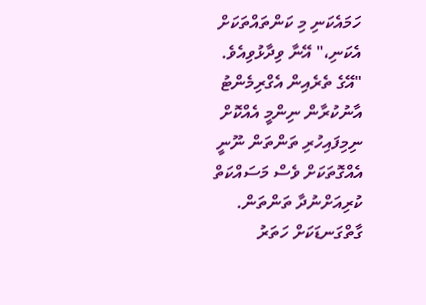ހަމައެކަނި މި ކަންތައްތަކަށް އެކަނި،" އޭނާ ވިދާޅުވިއެވެ.
"އޭގެ ތެރެއިން އެގްރިމެންޓު އާނުކުރާން ނިންމީ އެއްކޮށް ނިމިފައިހުރި ތަންތަން ނޫނީ އެއްގޮތަކަށް ވެސް މަސައްކަތް ކުރިއަށްނުދާ ތަންތަން. ގާތްގަނޑަކަށް ހަތަރު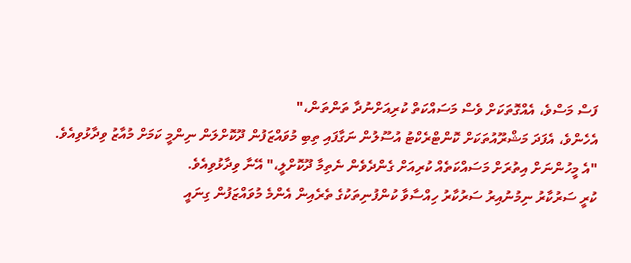ފަސް މަސްވެ، އެއްގޮތަކަށް ވެސް މަސައްކަތް ކުރިއަށްނުދާ ތަންތަން،"
އެހެންވެ، އެފަދަ މަޝްރޫއުތަކަށް ކޮންޓްރެކްޓު އުސޫލުން ނަގާފައި ތިބި މުވައްޒަފުން ދޫކޮށްލަން ނިންމީ ކަމަށް މުއާޒު ވިދާޅުވިއެވެ.
"އެ މީހުންނަށް އިތުރަށް މަސައްކަތެއް ކުރިއަށް ގެންދެވެން ނެތިމާ ދޫކޮށްލީ،" އޭނާ ވިދާޅުވިއެވެ.
ކުރީ ސަރުކާރު ނިމުނުއިރު ސަރުކާރު ހިއްސާވާ ކުންފުނިތަކުގެ ތެރެއިން އެންމެ މުވައްޒަފުން ގިނައީ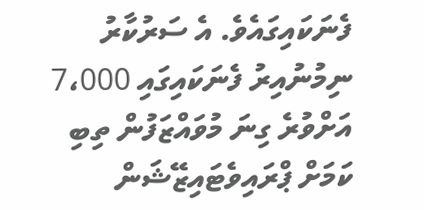ފެނަކައިގައެވެ. އެ ސަރުކާރު ނިމުނުއިރު ފެނަކައިގައި 7،000 އަށްވުރެ ގިނަ މުވައްޒަފުން ތިބި ކަމަށް ޕްރައިވެޓައިޒޭޝަން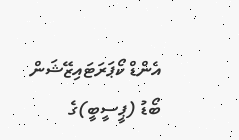އެންޑް ކޯޕަރަޓައިޒޭޝަން ބޯޑު (ޕީސީބީ)ގެ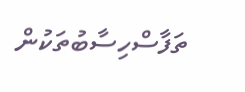ތަފާސްހިސާބުތަކުން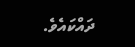ދައްކައެވެ.